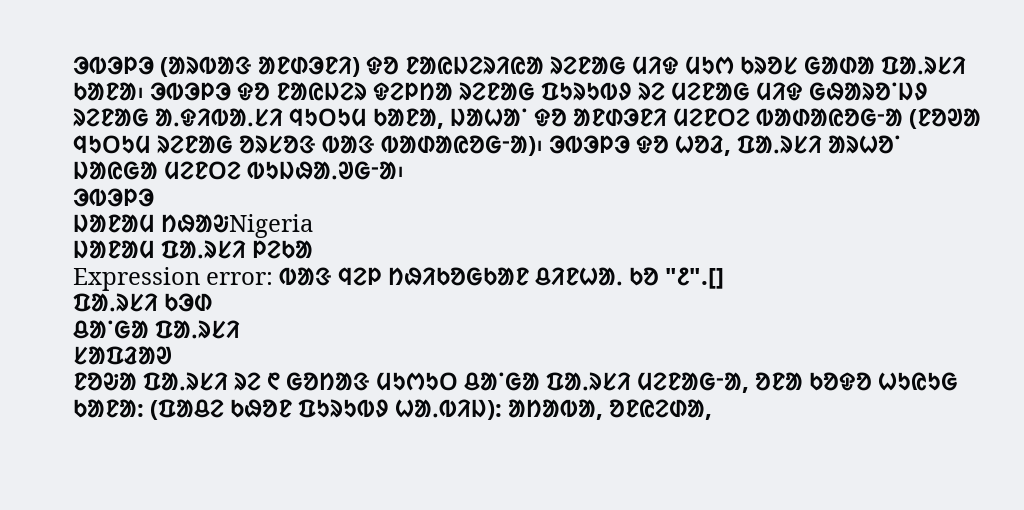ᱳᱵᱳᱞᱳ (ᱟᱨᱵᱟᱝ ᱟᱱᱰᱳᱱᱤ) ᱫᱚ ᱱᱟᱭᱡᱮᱨᱤᱭᱟ ᱨᱮᱱᱟᱜ ᱢᱤᱫ ᱢᱩᱬ ᱠᱨᱚᱥ ᱜᱟᱰᱟ ᱯᱟᱹᱨᱥᱤ ᱠᱟᱱᱟ᱾ ᱳᱵᱳᱞᱳ ᱫᱚ ᱱᱟᱭᱡᱮᱨ ᱫᱮᱞᱴᱟ ᱨᱮᱱᱟᱜ ᱯᱩᱨᱩᱵᱽ ᱨᱮ ᱢᱮᱱᱟᱜ ᱢᱤᱫ ᱜᱷᱟᱨᱚᱸᱡᱽ ᱨᱮᱱᱟᱜ ᱟᱹᱫᱤᱵᱟᱹᱥᱤ ᱧᱩᱛᱩᱢ ᱠᱟᱱᱟ, ᱡᱟᱦᱟᱸ ᱫᱚ ᱟᱱᱰᱳᱱᱤ ᱢᱮᱱᱛᱮ ᱵᱟᱰᱟᱭᱚᱜᱼᱟ (ᱱᱚᱣᱟ ᱧᱩᱛᱩᱢ ᱨᱮᱱᱟᱜ ᱚᱨᱥᱚᱝ ᱵᱟᱝ ᱵᱟᱰᱟᱭᱚᱜᱼᱟ)᱾ ᱳᱵᱳᱞᱳ ᱫᱚ ᱦᱚᱲ, ᱯᱟᱹᱨᱥᱤ ᱟᱨᱦᱚᱸ ᱡᱟᱭᱜᱟ ᱢᱮᱱᱛᱮ ᱵᱩᱡᱷᱟᱹᱣᱜᱼᱟ᱾
ᱳᱵᱳᱞᱳ
ᱡᱟᱱᱟᱢ ᱴᱷᱟᱶNigeria
ᱡᱟᱱᱟᱢ ᱯᱟᱹᱨᱥᱤ ᱞᱮᱠᱟ
Expression error: ᱵᱟᱝ ᱧᱮᱞ ᱴᱷᱤᱠᱚᱜᱠᱟᱱ ᱪᱤᱱᱦᱟᱹ ᱠᱚ "᱒".[]
ᱯᱟᱹᱨᱥᱤ ᱠᱳᱰ
ᱪᱟᱸᱜᱟ ᱯᱟᱹᱨᱥᱤ
ᱥᱟᱯᱲᱟᱣ
ᱱᱚᱶᱟ ᱯᱟᱹᱨᱥᱤ ᱨᱮ ᱖ ᱜᱚᱴᱟᱝ ᱢᱩᱬᱩᱛ ᱪᱟᱸᱜᱟ ᱯᱟᱹᱨᱥᱤ ᱢᱮᱱᱟᱜᱼᱟ, ᱚᱱᱟ ᱠᱚᱫᱚ ᱦᱩᱭᱩᱜ ᱠᱟᱱᱟ: (ᱯᱟᱪᱮ ᱠᱷᱚᱱ ᱯᱩᱨᱩᱵᱽ ᱦᱟᱹᱵᱤᱡ): ᱟᱴᱟᱵᱟ, ᱚᱱᱭᱮᱰᱟ,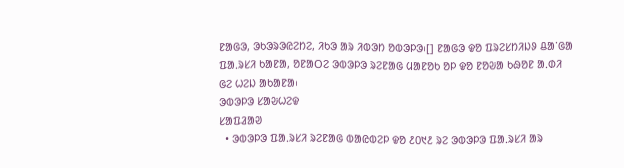ᱱᱟᱜᱳ, ᱳᱠᱳᱨᱳᱭᱮᱴᱮ, ᱤᱠᱳ ᱟᱨ ᱤᱵᱳᱴ ᱚᱵᱳᱞᱳ᱾[] ᱱᱟᱜᱳ ᱫᱚ ᱯᱨᱮᱥᱴᱤᱡᱽ ᱪᱟᱸᱜᱟ ᱯᱟᱹᱨᱥᱤ ᱠᱟᱱᱟ, ᱚᱱᱟᱛᱮ ᱳᱵᱳᱞᱳ ᱨᱮᱱᱟᱜ ᱢᱟᱱᱚᱠ ᱚᱞ ᱫᱚ ᱱᱚᱶᱟ ᱠᱷᱚᱱ ᱟᱹᱰᱤ ᱜᱮ ᱦᱮᱡ ᱟᱠᱟᱱᱟ᱾
ᱳᱵᱳᱞᱳ ᱥᱟᱶᱦᱮᱫ
ᱥᱟᱯᱲᱟᱣ
  • ᱳᱵᱳᱞᱳ ᱯᱟᱹᱨᱥᱤ ᱨᱮᱱᱟᱜ ᱵᱟᱭᱵᱮᱞ ᱫᱚ ᱒᱐᱑᱒ ᱨᱮ ᱳᱵᱳᱞᱳ ᱯᱟᱹᱨᱥᱤ ᱟᱨ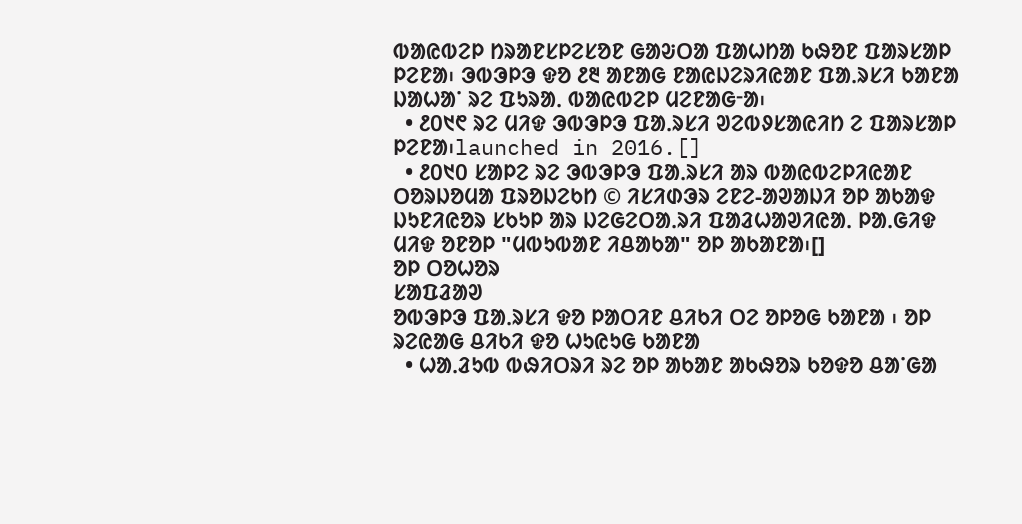ᱵᱟᱭᱵᱮᱞ ᱴᱨᱟᱱᱥᱞᱮᱥᱚᱱ ᱜᱟᱶᱛᱟ ᱯᱟᱦᱴᱟ ᱠᱷᱚᱱ ᱯᱟᱨᱥᱟᱞ ᱞᱮᱱᱟ᱾ ᱳᱵᱳᱞᱳ ᱫᱚ ᱒᱓ ᱟᱱᱟᱜ ᱱᱟᱭᱡᱮᱨᱤᱭᱟᱱ ᱯᱟᱹᱨᱥᱤ ᱠᱟᱱᱟ ᱡᱟᱦᱟᱸ ᱨᱮ ᱯᱩᱨᱟᱹ ᱵᱟᱭᱵᱮᱞ ᱢᱮᱱᱟᱜᱼᱟ᱾
  • ᱒᱐᱑᱖ ᱨᱮ ᱢᱤᱫ ᱳᱵᱳᱞᱳ ᱯᱟᱹᱨᱥᱤ ᱣᱮᱵᱽᱥᱟᱭᱤᱴ ᱮ ᱯᱟᱨᱥᱟᱞ ᱞᱮᱱᱟ᱾launched in 2016.[]
  • ᱒᱐᱑᱐ ᱥᱟᱞᱮ ᱨᱮ ᱳᱵᱳᱞᱳ ᱯᱟᱹᱨᱥᱤ ᱟᱨ ᱵᱟᱭᱵᱮᱞᱤᱭᱟᱱ ᱛᱚᱨᱡᱚᱢᱟ ᱯᱨᱚᱡᱮᱠᱴ © ᱤᱥᱤᱰᱳᱨ ᱮᱱᱮ-ᱟᱣᱟᱡᱤ ᱚᱞ ᱟᱠᱟᱫ ᱡᱩᱱᱤᱭᱚᱨ ᱥᱠᱩᱞ ᱟᱨ ᱡᱮᱜᱮᱛᱟᱹᱨᱤ ᱯᱟᱲᱦᱟᱣᱤᱭᱟᱹ ᱞᱟᱹᱜᱤᱫ ᱢᱤᱫ ᱚᱱᱚᱞ "ᱢᱵᱩᱵᱟᱱ ᱤᱪᱟᱠᱟ" ᱚᱞ ᱟᱠᱟᱱᱟ᱾[]
ᱚᱞ ᱛᱚᱦᱚᱨ
ᱥᱟᱯᱲᱟᱣ
ᱚᱵᱳᱞᱳ ᱯᱟᱹᱨᱥᱤ ᱫᱚ ᱞᱟᱛᱤᱱ ᱪᱤᱠᱤ ᱛᱮ ᱚᱞᱚᱜ ᱠᱟᱱᱟ ᱾ ᱚᱞ ᱨᱮᱭᱟᱜ ᱪᱤᱠᱤ ᱫᱚ ᱦᱩᱭᱩᱜ ᱠᱟᱱᱟ
  • ᱦᱟᱹᱲᱩᱵ ᱵᱷᱤᱛᱨᱤ ᱨᱮ ᱚᱞ ᱟᱠᱟᱱ ᱟᱠᱷᱚᱨ ᱠᱚᱫᱚ ᱪᱟᱸᱜᱟ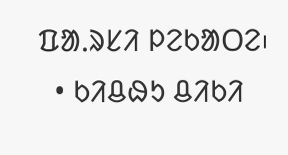ᱯᱟᱹᱨᱥᱤ ᱞᱮᱠᱟᱛᱮ᱾
  • ᱠᱤᱪᱷᱩ ᱪᱤᱠᱤ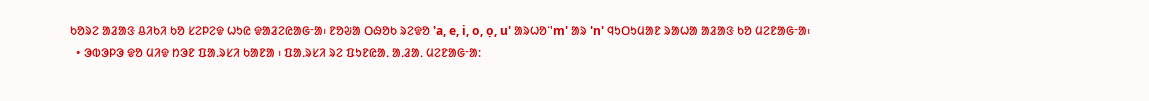ᱠᱚᱨᱮ ᱟᱲᱟᱝ ᱪᱤᱠᱤ ᱠᱚ ᱥᱮᱞᱮᱫ ᱦᱩᱭ ᱫᱟᱲᱮᱭᱟᱜᱼᱟ᱾ ᱱᱚᱶᱟ ᱛᱷᱚᱠ ᱨᱮᱫᱚ 'a, e, i, o, ọ, u' ᱟᱨᱦᱚᱸ'm' ᱟᱨ 'n' ᱧᱩᱛᱩᱢᱟᱱ ᱨᱟᱦᱟ ᱟᱲᱟᱝ ᱠᱚ ᱢᱮᱱᱟᱜᱼᱟ᱾
  • ᱳᱵᱳᱞᱳ ᱫᱚ ᱢᱤᱫ ᱴᱳᱱ ᱯᱟᱹᱨᱥᱤ ᱠᱟᱱᱟ ᱾ ᱯᱟᱹᱨᱥᱤ ᱨᱮ ᱯᱩᱱᱭᱟᱹ ᱟᱹᱲᱟᱹ ᱢᱮᱱᱟᱜᱼᱟ: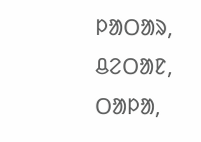ᱞᱟᱛᱟᱨ, ᱪᱮᱛᱟᱱ, ᱛᱟᱞᱟ,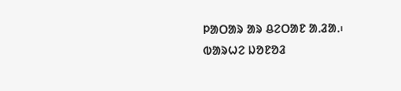ᱞᱟᱛᱟᱨ ᱟᱨ ᱪᱮᱛᱟᱱ ᱟᱹᱲᱟᱹ᱾
ᱵᱟᱨᱦᱮ ᱡᱚᱱᱚᱲ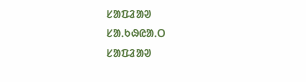ᱥᱟᱯᱲᱟᱣ
ᱥᱟᱹᱠᱷᱭᱟᱹᱛ
ᱥᱟᱯᱲᱟᱣ